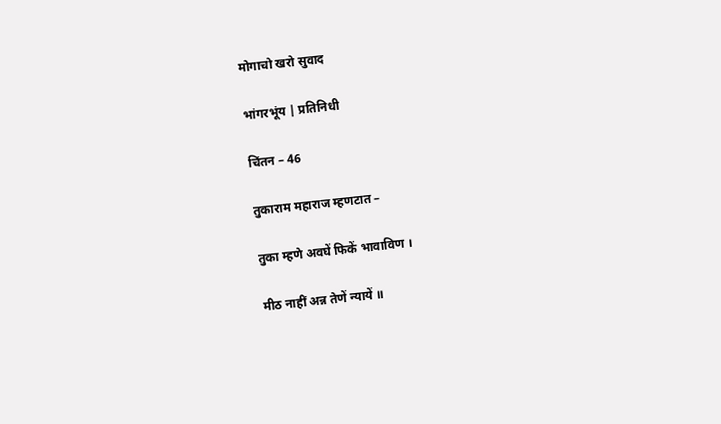मोगाचो खरो सुवाद

भांगरभूंय | प्रतिनिधी

चिंतन – 46

तुकाराम महाराज म्हणटात –

तुका म्हणे अवघें फिकें भावाविण ।

मीठ नाहीं अन्न तेणें न्यायें ॥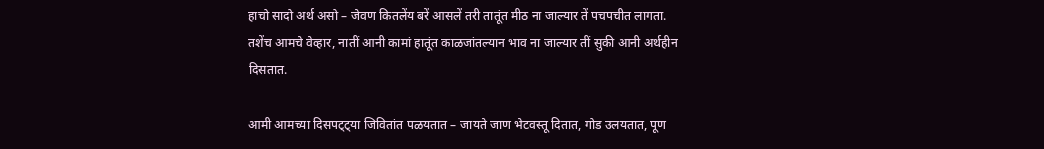हाचो सादो अर्थ असो – जेवण कितलेंय बरें आसलें तरी तातूंत मीठ ना जाल्यार तें पचपचीत लागता. तशेंच आमचे वेव्हार, नातीं आनी कामां हातूंत काळजांतल्यान भाव ना जाल्यार तीं सुकी आनी अर्थहीन दिसतात.

आमी आमच्या दिसपट्ट्या जिवितांत पळयतात – जायते जाण भेटवस्तू दितात, गोड उलयतात, पूण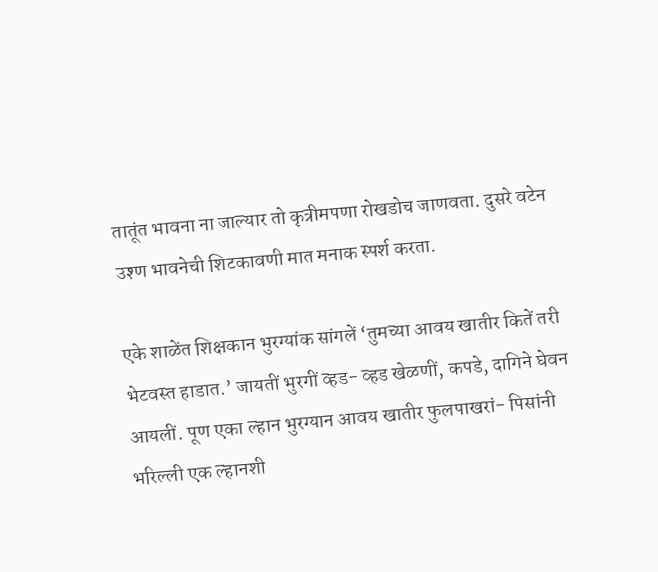तातूंत भावना ना जाल्यार तो कृत्रीमपणा रोखडोच जाणवता. दुसरे वटेन उश्ण भावनेची शिटकावणी मात मनाक स्पर्श करता.

एके शाळेंत शिक्षकान भुरग्यांक सांगलें ‘तुमच्या आवय खातीर कितें तरी भेटवस्त हाडात.’ जायतीं भुरगीं व्हड- व्हड खेळणीं, कपडे, दागिने घेवन आयलीं. पूण एका ल्हान भुरग्यान आवय खातीर फुलपाखरां- पिसांनी भरिल्ली एक ल्हानशी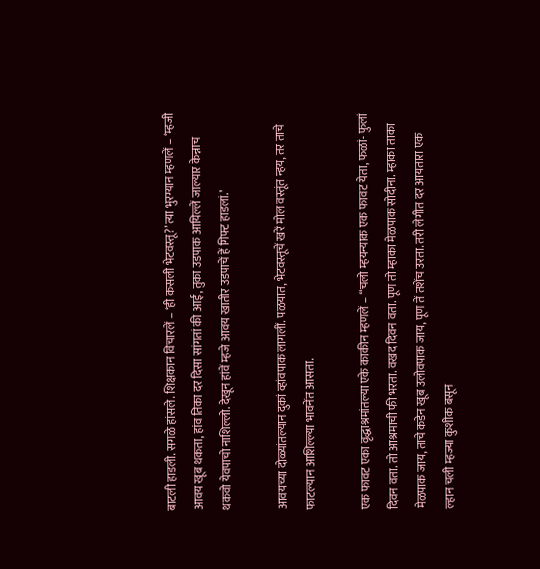बाटली हाडली. सगळे हांसले. शिक्षकान विचारलें – ‘ही कसली भेटवस्तू?’ त्या भुरग्यान म्हणलें – ‘म्हजी आवय खूब थकता, हांव तिका दर दिसा सांगतां की आई, तुका उडपाक आयिल्लें जाल्यार केन्नाच थकवो येवपाचो नाशिल्लो. देखून हांवें म्हजे आवय खातीर उडपाचें हें गिफ्ट हाडलां.’

आवयच्या दोळ्यांतल्यान दुकां व्हांवपाक लागलीं. पळयात, भेटवस्तूचें खरें मोल वस्तूंत न्हय, तर ताचे फाटल्यान आशिल्ल्या भावनेंत आसता.

एक फावट एका वृद्धाश्रमांतल्या एके काकीन म्हणलें – “चलो म्हयन्याक एक फावट येता, फळां- फुलां दिवन वता. तो आश्रमाची फी भरता. वखद दिवन वता. पूण तो म्हाका मेळपाक सोदीना. म्हाका ताका मेळपाक जाय, ताचे कडेन खूब उलोवपाक जाय, पूण तें तशेंच उरता. तरी लेगीत दर आयतारा एक ल्हान चली म्हज्या कुशीक बसून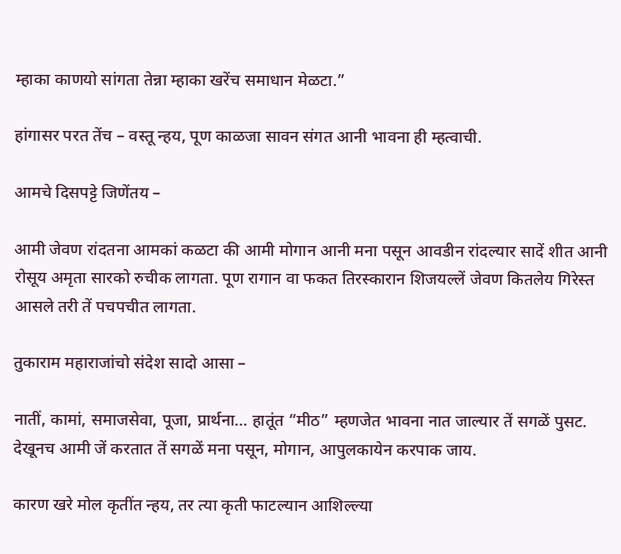म्हाका काणयो सांगता तेन्ना म्हाका खरेंच समाधान मेळटा.”

हांगासर परत तेंच – वस्तू न्हय, पूण काळजा सावन संगत आनी भावना ही म्हत्वाची.

आमचे दिसपट्टे जिणेंतय –

आमी जेवण रांदतना आमकां कळटा की आमी मोगान आनी मना पसून आवडीन रांदल्यार सादें शीत आनी रोसूय अमृता सारको रुचीक लागता. पूण रागान वा फकत तिरस्कारान शिजयल्लें जेवण कितलेय गिरेस्त आसले तरी तें पचपचीत लागता.

तुकाराम महाराजांचो संदेश सादो आसा –

नातीं, कामां, समाजसेवा, पूजा, प्रार्थना… हातूंत “मीठ” म्हणजेत भावना नात जाल्यार तें सगळें पुसट. देखूनच आमी जें करतात तें सगळें मना पसून, मोगान, आपुलकायेन करपाक जाय.

कारण खरे मोल कृतींत न्हय, तर त्या कृती फाटल्यान आशिल्ल्या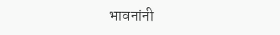भावनांनी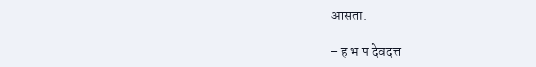आसता.

– ह भ प देवदत्त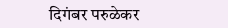दिगंबर परुळेकर